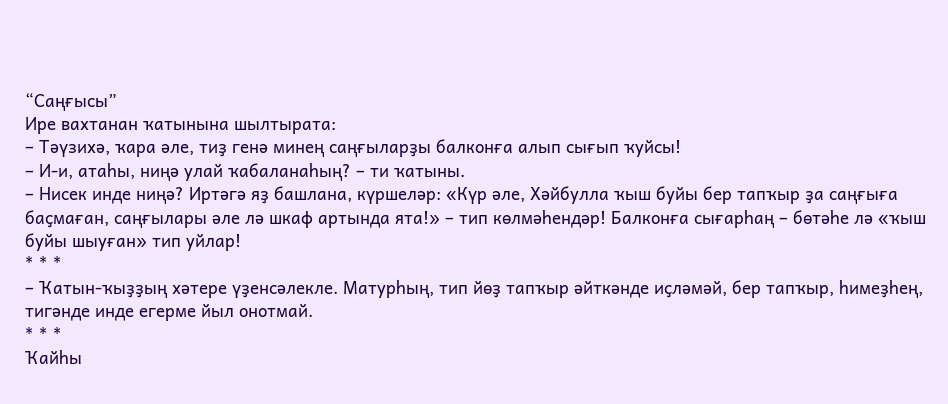“Саңғысы”
Ире вахтанан ҡатынына шылтырата:
– Тәүзихә, ҡара әле, тиҙ генә минең саңғыларҙы балконға алып сығып ҡуйсы!
– И-и, атаһы, ниңә улай ҡабаланаһың? – ти ҡатыны.
– Нисек инде ниңә? Иртәгә яҙ башлана, күршеләр: «Күр әле, Хәйбулла ҡыш буйы бер тапҡыр ҙа саңғыға баҫмаған, саңғылары әле лә шкаф артында ята!» – тип көлмәһендәр! Балконға сығарһаң – бөтәһе лә «ҡыш буйы шыуған» тип уйлар!
* * *
– Ҡатын-ҡыҙҙың хәтере үҙенсәлекле. Матурһың, тип йөҙ тапҡыр әйткәнде иҫләмәй, бер тапҡыр, һимеҙһең, тигәнде инде егерме йыл онотмай.
* * *
Ҡайһы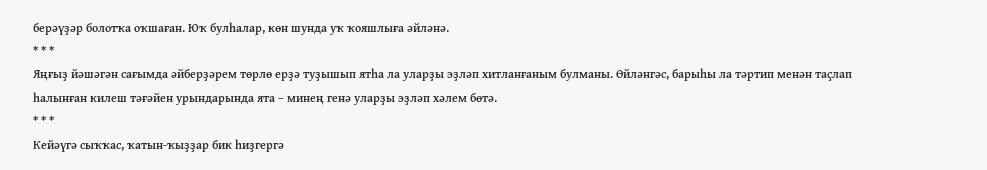берәүҙәр болотҡа оҡшаған. Юҡ булһалар, көн шунда уҡ ҡояшлыға әйләнә.
* * *
Яңғыҙ йәшәгән сағымда әйберҙәрем төрлө ерҙә туҙышып ятһа ла уларҙы эҙләп хитланғаным булманы. Өйләнгәс, барыһы ла тәртип менән таҫлап һалынған килеш тәғәйен урындарында ята – минең генә уларҙы эҙләп хәлем бөтә.
* * *
Кейәүгә сыҡҡас, ҡатын-ҡыҙҙар бик һиҙгергә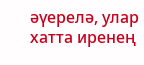әүерелә, улар хатта иренең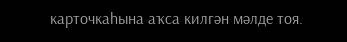карточкаһына аҡса килгән мәлде тоя.